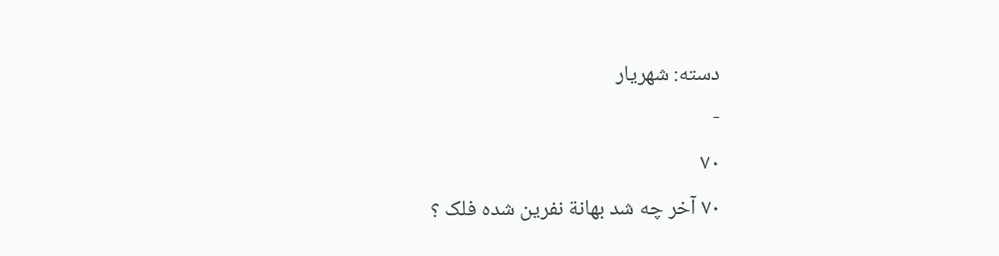دسته: شهریار
-
۷۰
۷۰ آخر چه شد بهانة نفرین شده فلک ؟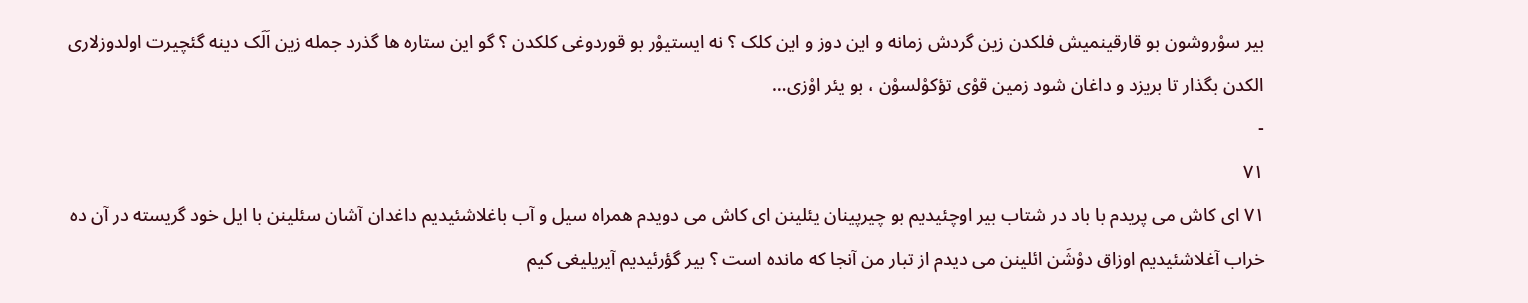بیر سوْروشون بو قارقینمیش فلکدن زین گردش زمانه و این دوز و این کلک ؟ نه ایستیوْر بو قوردوغى کلکدن ؟ گو این ستاره ها گذرد جمله زین اَلَک دینه گئچیرت اولدوزلارى الکدن بگذار تا بریزد و داغان شود زمین قوْى تؤکوْلسوْن ، بو یئر اوْزى…
-
۷۱
۷۱ اى کاش مى پریدم با باد در شتاب بیر اوچئیدیم بو چیرپینان یئلینن اى کاش مى دویدم همراه سیل و آب باغلاشئیدیم داغدان آشان سئلینن با ایل خود گریسته در آن ده خراب آغلاشئیدیم اوزاق دوْشَن ائلینن مى دیدم از تبار من آنجا که مانده است ؟ بیر گؤرئیدیم آیریلیغى کیم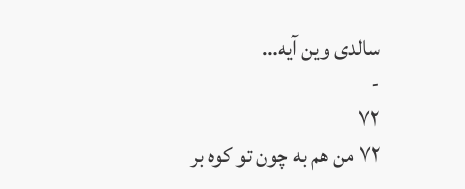سالدى وین آیه…
-
۷۲
۷۲ من هم به چون تو کوه بر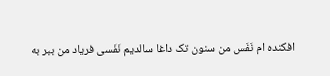افکنده ام نَفَس من سنون تک داغا سالدیم نَفَسى فریاد من ببر به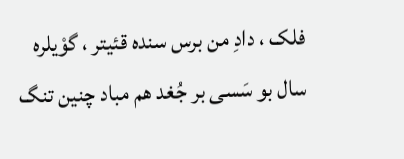فلک ، دادِ من برس سنده قئیتر ، گوْیلره سال بو سَسى بر جُغد هم مباد چنین تنگ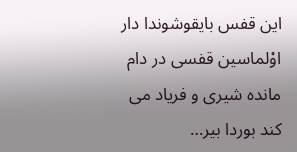این قفس بایقوشوندا دار اوْلماسین قفسى در دام مانده شیرى و فریاد مى کند بوردا بیر…